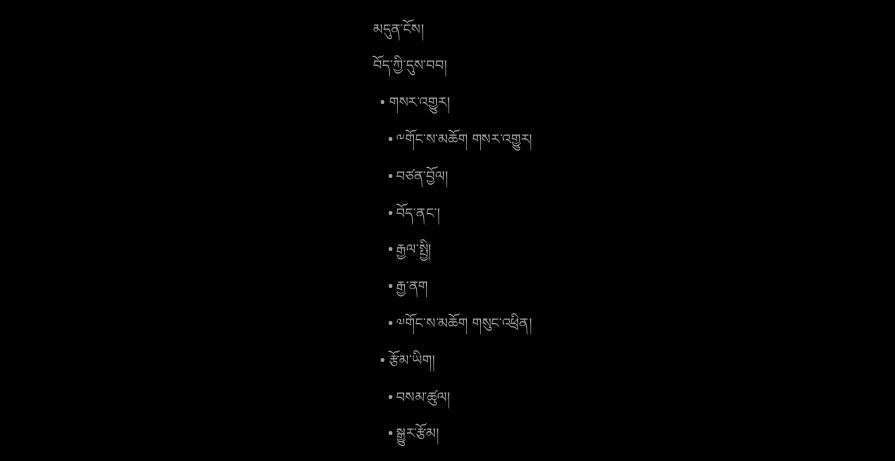མདུན་ངོས།
བོད་ཀྱི་དུས་བབ།
  • གསར་འགྱུར།
    • ༸གོང་ས་མཆོག གསར་འགྱུར།
    • བཙན་བྱོལ།
    • བོད་ནང་།
    • རྒྱལ་སྤྱི།
    • རྒྱ་ནག
    • ༧གོང་ས་མཆོག གསུང་འཕྲིན།
  • རྩོམ་ཡིག།
    • བསམ་ཚུལ།
    • སྒྱུར་རྩོམ།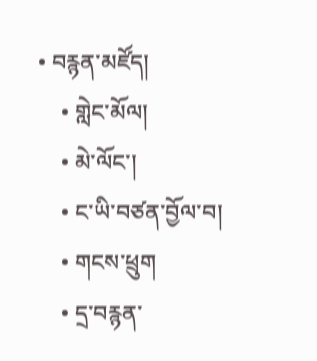• བརྙན་མཛོད།
    • གླེང་མོལ།
    • མེ་ལོང་།
    • ང་ཡི་བཙན་བྱོལ་བ།
    • གངས་ཕྲུག
    • དྲ་བརྙན་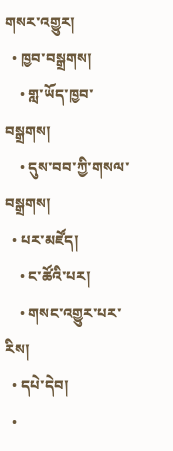གསར་འགྱུར།
  • ཁྱབ་བསྒྲགས།
    • གླ་ཡོད་ཁྱབ་བསྒྲགས།
    • དུས་བབ་ཀྱི་གསལ་བསྒྲགས།
  • པར་མཛོད།
    • ང་ཚོའི་པར།
    • གསང་འགྱུར་པར་རིས།
  • དཔེ་དེབ།
  •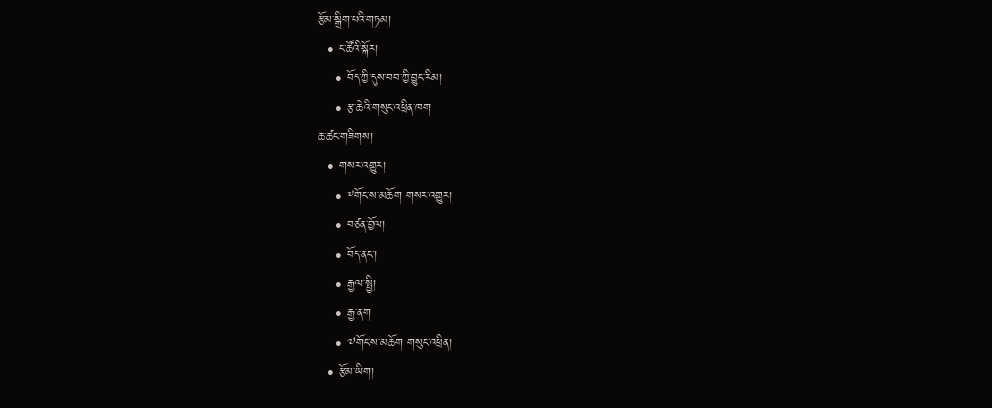རྩོམ་སྒྲིག་པའི་གཏམ།
  • ང་ཚོའི་སྐོར།
    • བོད་ཀྱི་དུས་བབ་ཀྱི་བྱུང་རིམ།
    • རྩ་ཆེའི་གསུང་འཕྲིན་ཁག
ཆ་ཚང་གཟིགས།
  • གསར་འགྱུར།
    • ༸གོང་ས་མཆོག གསར་འགྱུར།
    • བཙན་བྱོལ།
    • བོད་ནང་།
    • རྒྱལ་སྤྱི།
    • རྒྱ་ནག
    • ༧གོང་ས་མཆོག གསུང་འཕྲིན།
  • རྩོམ་ཡིག།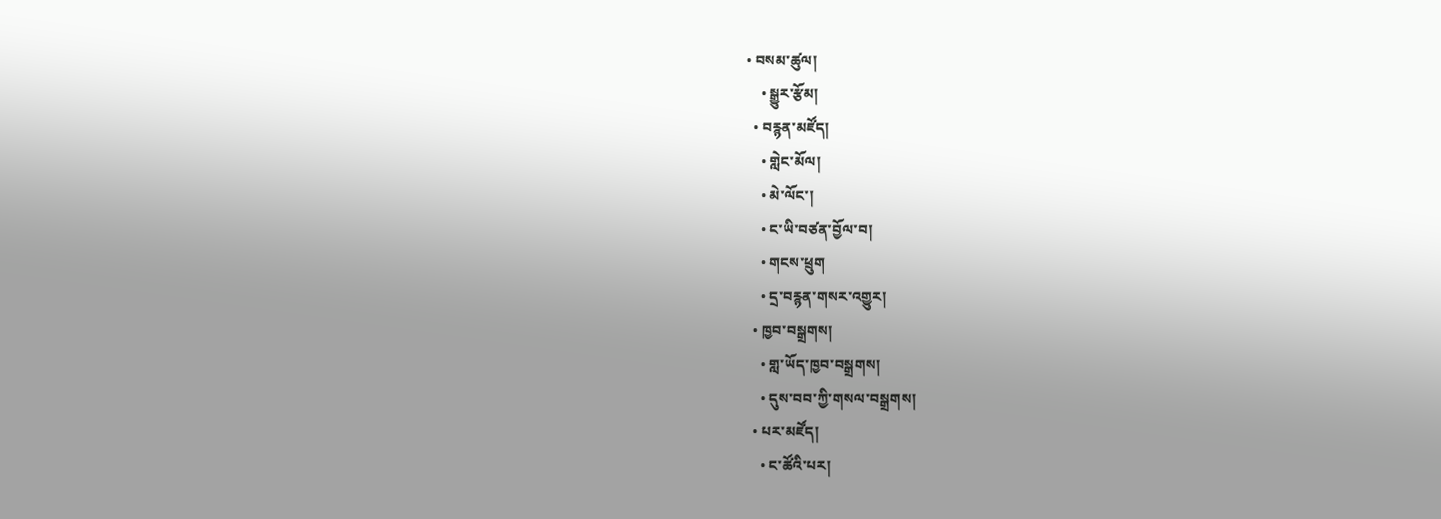• བསམ་ཚུལ།
    • སྒྱུར་རྩོམ།
  • བརྙན་མཛོད།
    • གླེང་མོལ།
    • མེ་ལོང་།
    • ང་ཡི་བཙན་བྱོལ་བ།
    • གངས་ཕྲུག
    • དྲ་བརྙན་གསར་འགྱུར།
  • ཁྱབ་བསྒྲགས།
    • གླ་ཡོད་ཁྱབ་བསྒྲགས།
    • དུས་བབ་ཀྱི་གསལ་བསྒྲགས།
  • པར་མཛོད།
    • ང་ཚོའི་པར།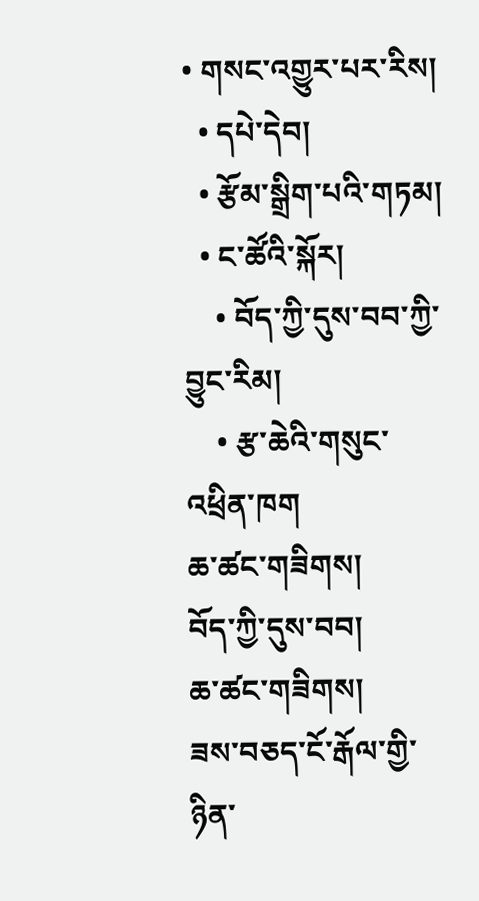• གསང་འགྱུར་པར་རིས།
  • དཔེ་དེབ།
  • རྩོམ་སྒྲིག་པའི་གཏམ།
  • ང་ཚོའི་སྐོར།
    • བོད་ཀྱི་དུས་བབ་ཀྱི་བྱུང་རིམ།
    • རྩ་ཆེའི་གསུང་འཕྲིན་ཁག
ཆ་ཚང་གཟིགས།
བོད་ཀྱི་དུས་བབ།
ཆ་ཚང་གཟིགས།
ཟས་བཅད་ངོ་རྒོལ་གྱི་ཉིན་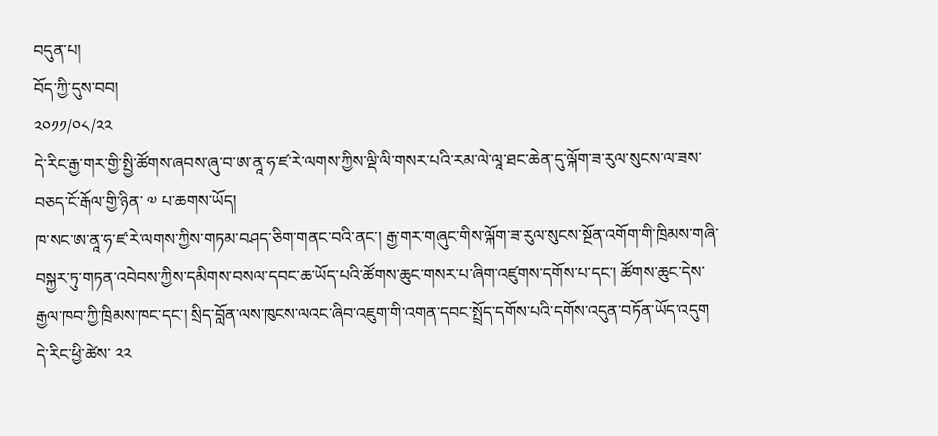བདུན་པ།
བོད་ཀྱི་དུས་བབ།
༢༠༡༡/༠༨/༢༢
དེ་རིང་རྒྱ་གར་གྱི་སྤྱི་ཚོགས་ཞབས་ཞུ་བ་ཨ་ནཱ་ཧ་ཛ་རེ་ལགས་ཀྱིས་ལྡི་ལི་གསར་པའི་རམ་ལེ་ལཱ་ཐང་ཆེན་དུ་ལྐོག་ཟ་རུལ་སུངས་ལ་ཟས་བཅད་ངོ་རྒོལ་གྱི་ཉིན་ ༧ པ་ཆགས་ཡོད།
ཁ་སང་ཨ་ནཱ་ཧ་ཛ་རེ་ལགས་ཀྱིས་གཏམ་བཤད་ཅིག་གནང་བའི་ནང་། རྒྱ་གར་གཞུང་གིས་ལྐོག་ཟ་རུལ་སུངས་སྔོན་འགོག་གི་ཁྲིམས་གཞི་བསྐྱར་ཏུ་གཏན་འབེབས་ཀྱིས་དམིགས་བསལ་དབང་ཆ་ཡོད་པའི་ཚོགས་ཆུང་གསར་པ་ཞིག་འཛུགས་དགོས་པ་དང་། ཚོགས་ཆུང་དེས་རྒྱལ་ཁབ་ཀྱི་ཁྲིམས་ཁང་དང་། སྲིད་བློན་ལས་ཁུངས་ལའང་ཞིབ་འཇུག་གི་འགན་དབང་སྤྲོད་དགོས་པའི་དགོས་འདུན་བཏོན་ཡོད་འདུག
དེ་རིང་ཕྱི་ཚེས་ ༢༢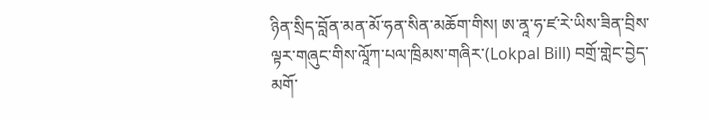ཉིན་སྲིད་བློན་མན་མོ་ཧན་སིན་མཆོག་གིས། ཨ་ནཱ་ཧ་ཛ་རེ་ཡིས་ཟིན་བྲིས་ལྟར་གཞུང་གིས་ལཱོཀ་པལ་ཁྲིམས་གཞིར་(Lokpal Bill) བགྲོ་གླེང་བྱེད་མགོ་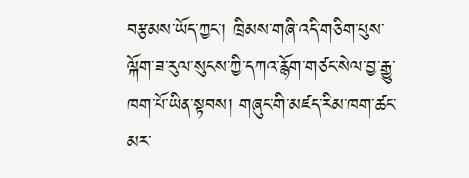བརྩམས་ཡོད་ཀྱང་། ཁྲིམས་གཞི་འདི་གཅིག་པུས་ལྐོག་ཟ་རུལ་སུངས་ཀྱི་དཀའ་རྙོག་གཙང་སེལ་བྱ་རྒྱུ་ཁག་པོ་ཡིན་སྟབས། གཞུང་གི་མཛད་རིམ་ཁག་ཚང་མར་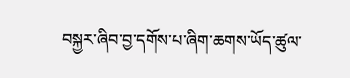བསྐྱར་ཞིབ་བྱ་དགོས་པ་ཞིག་ཆགས་ཡོད་ཚུལ་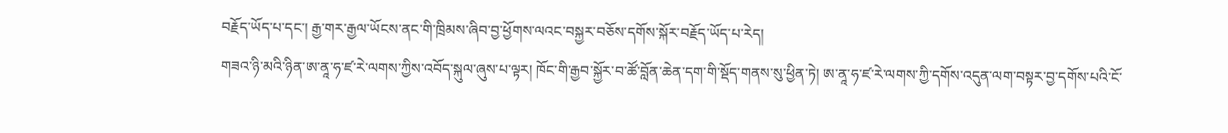བརྗོད་ཡོད་པ་དང་། རྒྱ་གར་རྒྱལ་ཡོངས་ནང་གི་ཁྲིམས་ཞིབ་བྱ་ཕྱོགས་ལའང་བསྐྱར་བཅོས་དགོས་སྐོར་བརྗོད་ཡོད་པ་རེད།
གཟའ་ཉི་མའི་ཉིན་ཨ་ནཱ་ཧ་ཛ་རེ་ལགས་ཀྱིས་འབོད་སྐུལ་ཞུས་པ་ལྟར། ཁོང་གི་རྒྱབ་སྐྱོར་བ་ཚོ་བློན་ཆེན་དག་གི་སྡོད་གནས་སུ་ཕྱིན་ཏེ། ཨ་ནཱ་ཧ་ཛ་རེ་ལགས་ཀྱི་དགོས་འདུན་ལག་བསྟར་བྱ་དགོས་པའི་ངོ་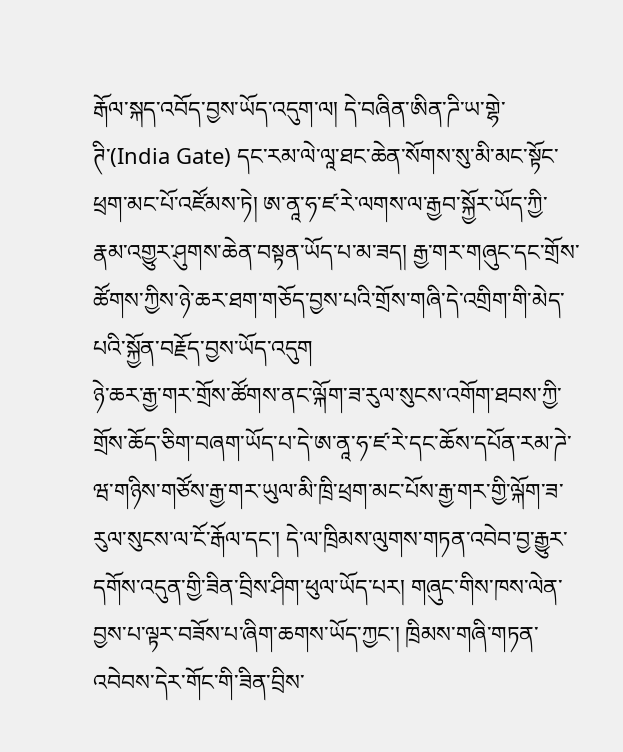རྒོལ་སྐད་འབོད་བྱས་ཡོད་འདུག་ལ། དེ་བཞིན་ཨིན་ཌི་ཡ་གྷེ་ཊི་(India Gate) དང་རམ་ལེ་ལཱ་ཐང་ཆེན་སོགས་སུ་མི་མང་སྟོང་ཕྲག་མང་པོ་འཛོམས་ཏེ། ཨ་ནཱ་ཧ་ཛ་རེ་ལགས་ལ་རྒྱབ་སྐྱོར་ཡོད་ཀྱི་རྣམ་འགྱུར་ཤུགས་ཆེན་བསྟན་ཡོད་པ་མ་ཟད། རྒྱ་གར་གཞུང་དང་གྲོས་ཚོགས་ཀྱིས་ཉེ་ཆར་ཐག་གཅོད་བྱས་པའི་གྲོས་གཞི་དེ་འགྲིག་གི་མེད་པའི་སྐྱོན་བརྗོད་བྱས་ཡོད་འདུག
ཉེ་ཆར་རྒྱ་གར་གྲོས་ཚོགས་ནང་ལྐོག་ཟ་རུལ་སུངས་འགོག་ཐབས་ཀྱི་གྲོས་ཆོད་ཅིག་བཞག་ཡོད་པ་དེ་ཨ་ནཱ་ཧ་ཛ་རེ་དང་ཆོས་དཔོན་རམ་ཌེ་ཝ་གཉིས་གཙོས་རྒྱ་གར་ཡུལ་མི་ཁྲི་ཕྲག་མང་པོས་རྒྱ་གར་གྱི་ལྐོག་ཟ་རུལ་སུངས་ལ་ངོ་རྒོལ་དང་། དེ་ལ་ཁྲིམས་ལུགས་གཏན་འབེབ་བྱ་རྒྱུར་དགོས་འདུན་གྱི་ཟིན་བྲིས་ཤིག་ཕུལ་ཡོད་པར། གཞུང་གིས་ཁས་ལེན་བྱས་པ་ལྟར་བཟོས་པ་ཞིག་ཆགས་ཡོད་ཀྱང་། ཁྲིམས་གཞི་གཏན་འབེབས་དེར་གོང་གི་ཟིན་བྲིས་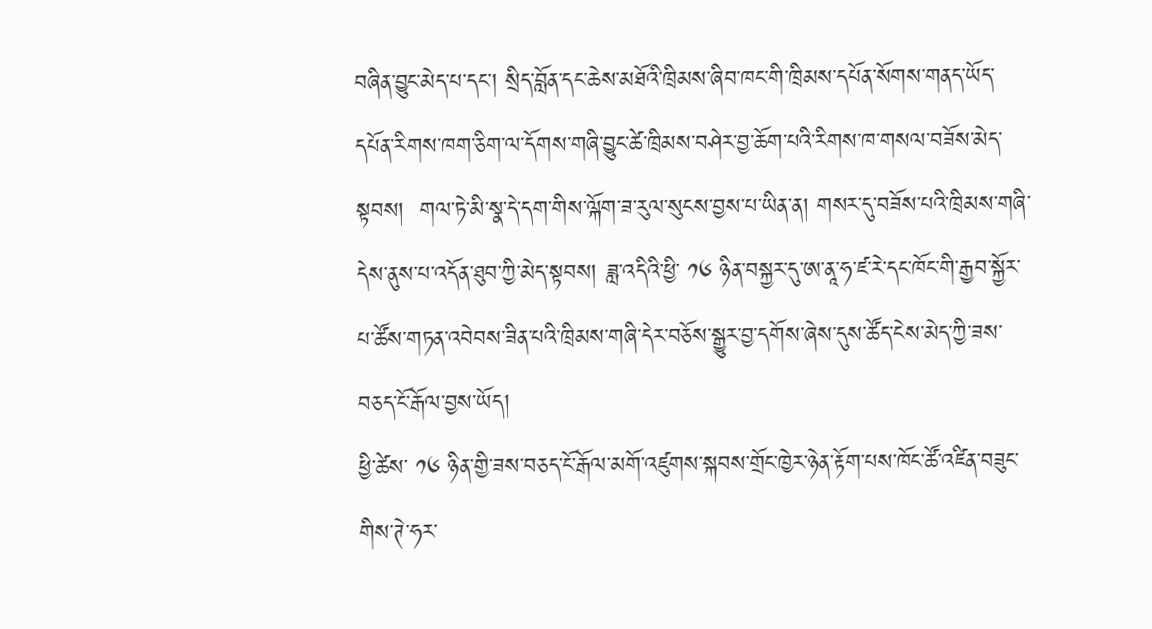བཞིན་བྱུང་མེད་པ་དང་། སྲིད་བློན་དང་ཆེས་མཐོའི་ཁྲིམས་ཞིབ་ཁང་གི་ཁྲིམས་དཔོན་སོགས་གནད་ཡོད་དཔོན་རིགས་ཁག་ཅིག་ལ་དོགས་གཞི་བྱུང་ཚེ་ཁྲིམས་བཤེར་བྱ་ཆོག་པའི་རིགས་ཁ་གསལ་བཟོས་མེད་སྟབས།  གལ་ཏེ་མི་སྣ་དེ་དག་གིས་ལྐོག་ཟ་རུལ་སུངས་བྱས་པ་ཡིན་ན། གསར་དུ་བཟོས་པའི་ཁྲིམས་གཞི་དེས་ནུས་པ་འདོན་ཐུབ་ཀྱི་མེད་སྟབས། ཟླ་འདིའི་ཕྱི་ ༡༦ ཉིན་བསྐྱར་དུ་ཨ་ནཱ་ཧ་ཛ་རེ་དང་ཁོང་གི་རྒྱབ་སྐྱོར་པ་ཚོས་གཏན་འབེབས་ཟིན་པའི་ཁྲིམས་གཞི་དེར་བཅོས་སྒྱུར་བྱ་དགོས་ཞེས་དུས་ཚོད་ངེས་མེད་ཀྱི་ཟས་བཅད་ངོ་རྒོལ་བྱས་ཡོད།
ཕྱི་ཚེས་ ༡༦ ཉིན་གྱི་ཟས་བཅད་ངོ་རྒོལ་མགོ་འཛུགས་སྐབས་གྲོང་ཁྱེར་ཉེན་རྟོག་པས་ཁོང་ཚོ་འཛིན་བཟུང་གིས་ཊེ་ཧར་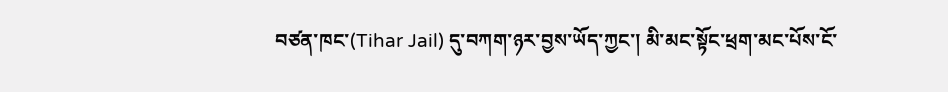བཙན་ཁང་(Tihar Jail) དུ་བཀག་ཉར་བྱས་ཡོད་ཀྱང་། མི་མང་སྟོང་ཕྲག་མང་པོས་ངོ་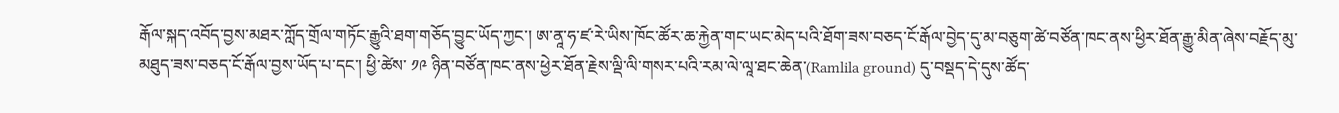རྒོལ་སྐད་འབོད་བྱས་མཐར་ཀློད་གྲོལ་གཏོང་རྒྱུའི་ཐག་གཅོད་བྱུང་ཡོད་ཀྱང་། ཨ་ནཱ་ཧ་ཛ་རེ་ཡིས་ཁོང་ཚོར་ཆ་རྐྱེན་གང་ཡང་མེད་པའི་ཐོག་ཟས་བཅད་ངོ་རྒོལ་བྱེད་དུ་མ་བཅུག་ཚེ་བཙོན་ཁང་ནས་ཕྱིར་ཐོན་རྒྱུ་མིན་ཞེས་བརྗོད་མུ་མཐུད་ཟས་བཅད་ངོ་རྒོལ་བྱས་ཡོད་པ་དང་། ཕྱི་ཚེས་ ༡༩ ཉིན་བཙོན་ཁང་ནས་ཕྱེར་ཐོན་རྗེས་ལྡི་ལི་གསར་པའི་རམ་ལེ་ལཱ་ཐང་ཆེན་(Ramlila ground) དུ་བསྡད་དེ་དུས་ཚོད་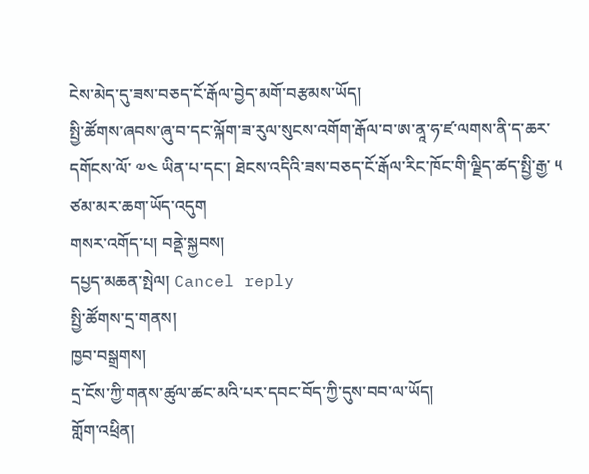ངེས་མེད་དུ་ཟས་བཅད་ངོ་རྒོལ་བྱེད་མགོ་བརྩམས་ཡོད།
སྤྱི་ཚོགས་ཞབས་ཞུ་བ་དང་ལྐོག་ཟ་རུལ་སུངས་འགོག་རྒོལ་བ་ཨ་ནཱ་ཧ་ཛ་ལགས་ནི་ད་ཆར་དགོངས་ལོ་ ༧༤ ཡིན་པ་དང་། ཐེངས་འདིའི་ཟས་བཅད་ངོ་རྒོལ་རིང་ཁོང་གི་ལྗིད་ཚད་སྤྱི་རྒྱ་ ༥ ཙམ་མར་ཆག་ཡོད་འདུག
གསར་འགོད་པ། བནྡེ་སྐྱབས།
དཔྱད་མཆན་སྤེལ། Cancel reply
སྤྱི་ཚོགས་དྲ་གནས།
ཁྱབ་བསྒྲགས།
དྲ་ངོས་ཀྱི་གནས་ཚུལ་ཚང་མའི་པར་དབང་བོད་ཀྱི་དུས་བབ་ལ་ཡོད།
གློག་འཕྲིན།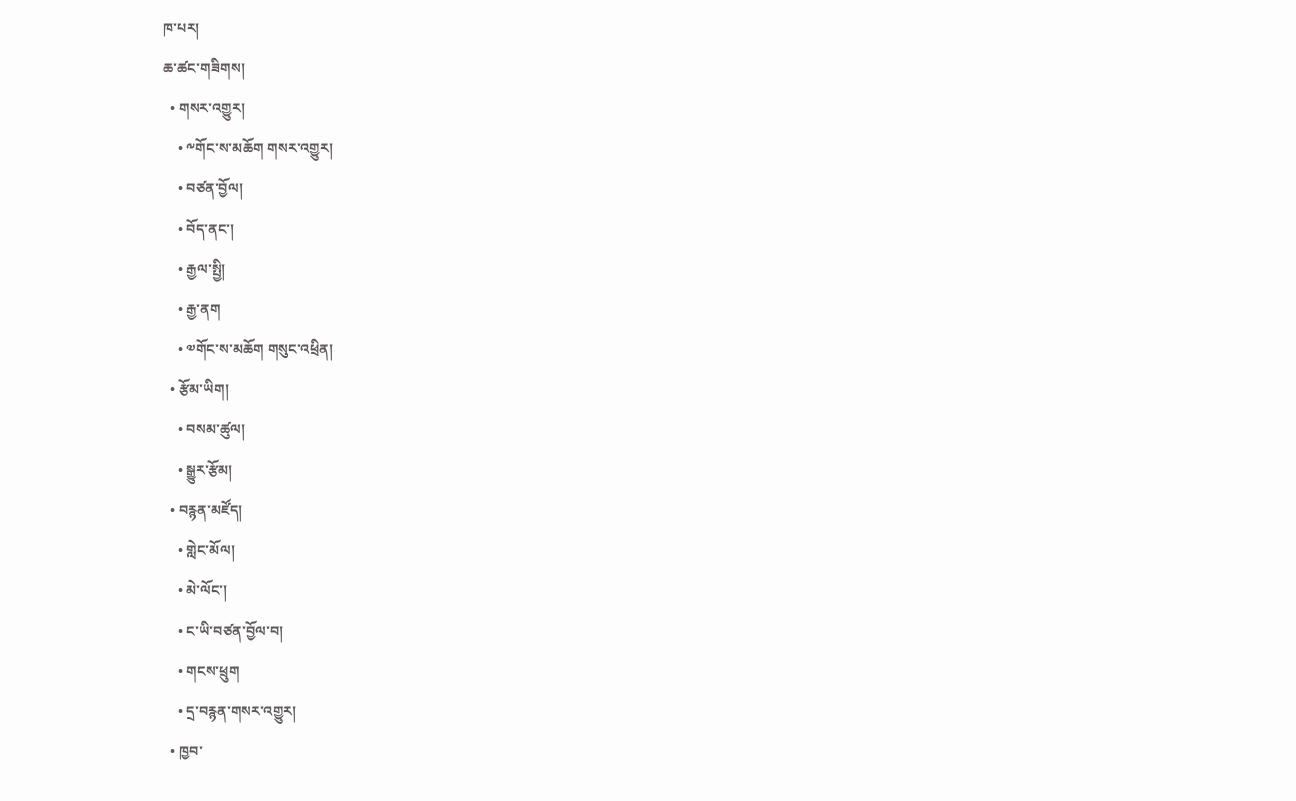ཁ་པར།
ཆ་ཚང་གཟིགས།
  • གསར་འགྱུར།
    • ༸གོང་ས་མཆོག གསར་འགྱུར།
    • བཙན་བྱོལ།
    • བོད་ནང་།
    • རྒྱལ་སྤྱི།
    • རྒྱ་ནག
    • ༧གོང་ས་མཆོག གསུང་འཕྲིན།
  • རྩོམ་ཡིག།
    • བསམ་ཚུལ།
    • སྒྱུར་རྩོམ།
  • བརྙན་མཛོད།
    • གླེང་མོལ།
    • མེ་ལོང་།
    • ང་ཡི་བཙན་བྱོལ་བ།
    • གངས་ཕྲུག
    • དྲ་བརྙན་གསར་འགྱུར།
  • ཁྱབ་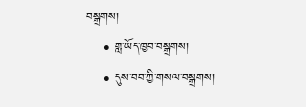བསྒྲགས།
    • གླ་ཡོད་ཁྱབ་བསྒྲགས།
    • དུས་བབ་ཀྱི་གསལ་བསྒྲགས།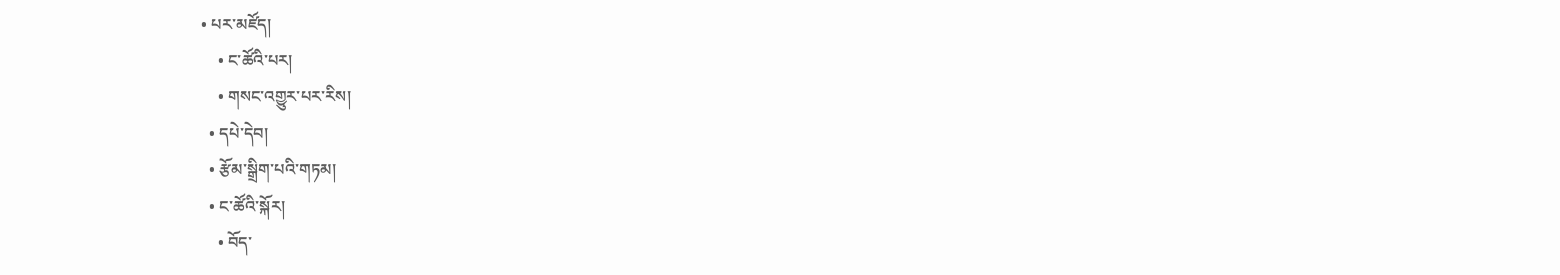• པར་མཛོད།
    • ང་ཚོའི་པར།
    • གསང་འགྱུར་པར་རིས།
  • དཔེ་དེབ།
  • རྩོམ་སྒྲིག་པའི་གཏམ།
  • ང་ཚོའི་སྐོར།
    • བོད་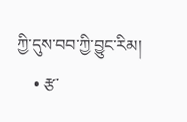ཀྱི་དུས་བབ་ཀྱི་བྱུང་རིམ།
    • རྩ་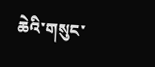ཆེའི་གསུང་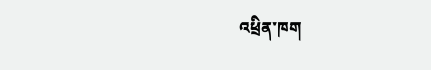འཕྲིན་ཁག